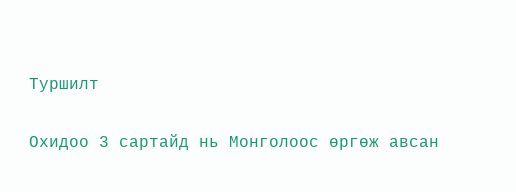Туршилт

Охидоо 3 сартайд нь Монголоос өргөж авсан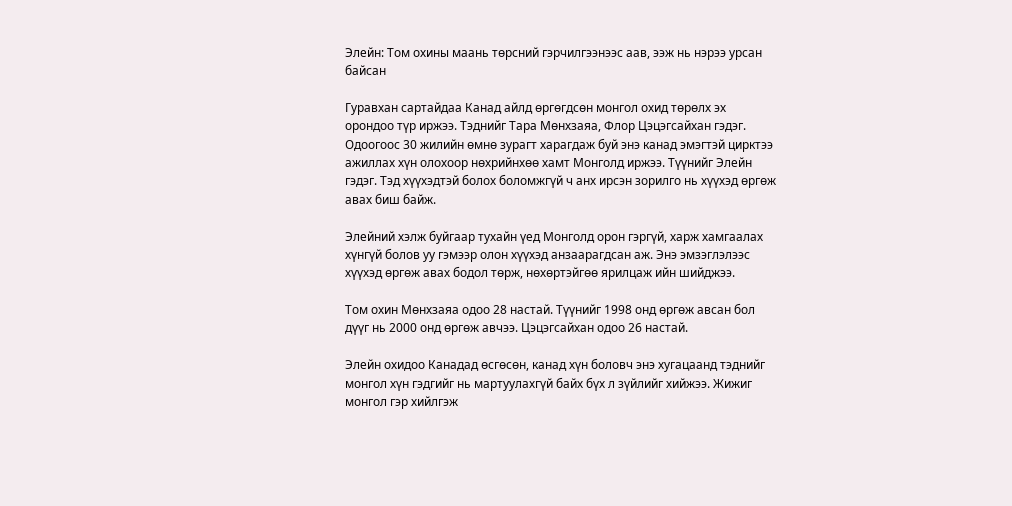Элейн: Том охины маань төрсний гэрчилгээнээс аав, ээж нь нэрээ урсан байсан

Гуравхан сартайдаа Канад айлд өргөгдсөн монгол охид төрөлх эх орондоо түр иржээ. Тэднийг Тара Мөнхзаяа, Флор Цэцэгсайхан гэдэг. Одоогоос 30 жилийн өмнө зурагт харагдаж буй энэ канад эмэгтэй цирктээ ажиллах хүн олохоор нөхрийнхөө хамт Монголд иржээ. Түүнийг Элейн гэдэг. Тэд хүүхэдтэй болох боломжгүй ч анх ирсэн зорилго нь хүүхэд өргөж авах биш байж.

Элейний хэлж буйгаар тухайн үед Монголд орон гэргүй, харж хамгаалах хүнгүй болов уу гэмээр олон хүүхэд анзаарагдсан аж. Энэ эмзэглэлээс хүүхэд өргөж авах бодол төрж, нөхөртэйгөө ярилцаж ийн шийджээ.

Том охин Мөнхзаяа одоо 28 настай. Түүнийг 1998 онд өргөж авсан бол дүүг нь 2000 онд өргөж авчээ. Цэцэгсайхан одоо 26 настай.

Элейн охидоо Канадад өсгөсөн, канад хүн боловч энэ хугацаанд тэднийг монгол хүн гэдгийг нь мартуулахгүй байх бүх л зүйлийг хийжээ. Жижиг монгол гэр хийлгэж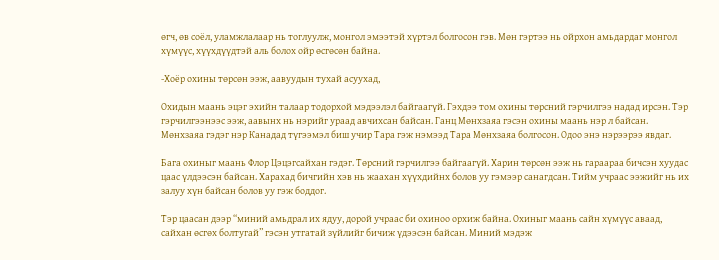өгч, өв соёл, уламжлалаар нь тоглуулж, монгол эмээтэй хүртэл болгосон гэв. Мөн гэртээ нь ойрхон амьдардаг монгол хүмүүс, хүүхдүүдтэй аль болох ойр өсгөсөн байна.

-Хоёр охины төрсөн ээж, аавуудын тухай асуухад,

Охидын маань эцэг эхийн талаар тодорхой мэдээлэл байгаагүй. Гэхдээ том охины төрсний гэрчилгээ надад ирсэн. Тэр гэрчилгээнээс ээж, аавынх нь нэрийг ураад авчихсан байсан. Ганц Мөнхзаяа гэсэн охины маань нэр л байсан. Мөнхзаяа гэдэг нэр Канадад түгээмэл биш учир Тара гэж нэмээд Тара Мөнхзаяа болгосон. Одоо энэ нэрээрээ явдаг.

Бага охиныг маань Флор Цэцэгсайхан гэдэг. Төрсний гэрчилгээ байгаагүй. Харин төрсөн ээж нь гараараа бичсэн хуудас цаас үлдээсэн байсан. Харахад бичгийн хэв нь жаахан хүүхдийнх болов уу гэмээр санагдсан. Тийм учраас ээжийг нь их залуу хүн байсан болов уу гэж боддог.

Тэр цаасан дээр “миний амьдрал их ядуу, дорой учраас би охиноо орхиж байна. Охиныг маань сайн хүмүүс аваад, сайхан өсгөх болтугай” гэсэн утгатай зүйлийг бичиж үдээсэн байсан. Миний мэдэж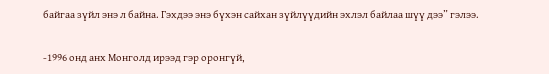байгаа зүйл энэ л байна. Гэхдээ энэ бүхэн сайхан зүйлүүдийн эхлэл байлаа шүү дээ” гэлээ.

-1996 онд анх Монголд ирээд гэр оронгүй,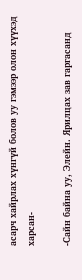асарч хайрлах хүнгүй болов уу гэмээр олон хүүхэд харсан-

-Сайн байна уу, Элейн. Ярилцах зав гаргасанд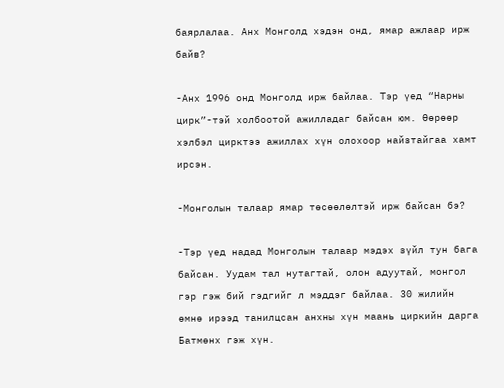баярлалаа. Анх Монголд хэдэн онд, ямар ажлаар ирж байв?

-Анх 1996 онд Монголд ирж байлаа. Тэр үед “Нарны цирк”-тэй холбоотой ажилладаг байсан юм. Өөрөөр хэлбэл цирктээ ажиллах хүн олохоор найзтайгаа хамт ирсэн.

-Монголын талаар ямар төсөөлөлтэй ирж байсан бэ?

-Тэр үед надад Монголын талаар мэдэх зүйл тун бага байсан. Уудам тал нутагтай, олон адуутай, монгол гэр гэж бий гэдгийг л мэддэг байлаа. 30 жилийн өмнө ирээд танилцсан анхны хүн маань циркийн дарга Батмөнх гэж хүн.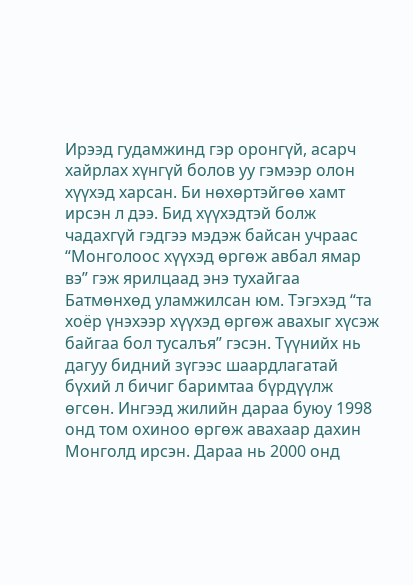Ирээд гудамжинд гэр оронгүй, асарч хайрлах хүнгүй болов уу гэмээр олон хүүхэд харсан. Би нөхөртэйгөө хамт ирсэн л дээ. Бид хүүхэдтэй болж чадахгүй гэдгээ мэдэж байсан учраас “Монголоос хүүхэд өргөж авбал ямар вэ” гэж ярилцаад энэ тухайгаа Батмөнхөд уламжилсан юм. Тэгэхэд “та хоёр үнэхээр хүүхэд өргөж авахыг хүсэж байгаа бол тусалъя” гэсэн. Түүнийх нь дагуу бидний зүгээс шаардлагатай бүхий л бичиг баримтаа бүрдүүлж өгсөн. Ингээд жилийн дараа буюу 1998 онд том охиноо өргөж авахаар дахин Монголд ирсэн. Дараа нь 2000 онд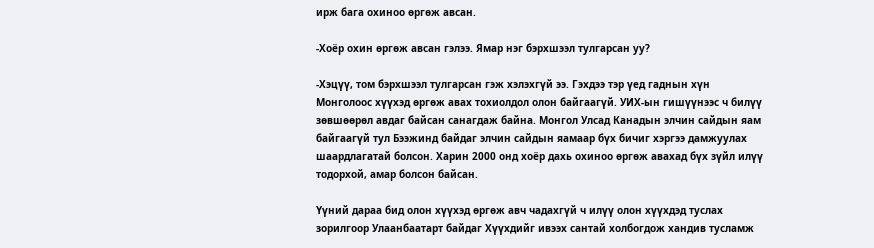ирж бага охиноо өргөж авсан.

-Хоёр охин өргөж авсан гэлээ. Ямар нэг бэрхшээл тулгарсан уу?

-Хэцүү, том бэрхшээл тулгарсан гэж хэлэхгүй ээ. Гэхдээ тэр үед гаднын хүн Монголоос хүүхэд өргөж авах тохиолдол олон байгаагүй. УИХ-ын гишүүнээс ч билүү зөвшөөрөл авдаг байсан санагдаж байна. Монгол Улсад Канадын элчин сайдын яам байгаагүй тул Бээжинд байдаг элчин сайдын яамаар бүх бичиг хэргээ дамжуулах шаардлагатай болсон. Харин 2000 онд хоёр дахь охиноо өргөж авахад бүх зүйл илүү тодорхой, амар болсон байсан.

Үүний дараа бид олон хүүхэд өргөж авч чадахгүй ч илүү олон хүүхдэд туслах зорилгоор Улаанбаатарт байдаг Хүүхдийг ивээх сантай холбогдож хандив тусламж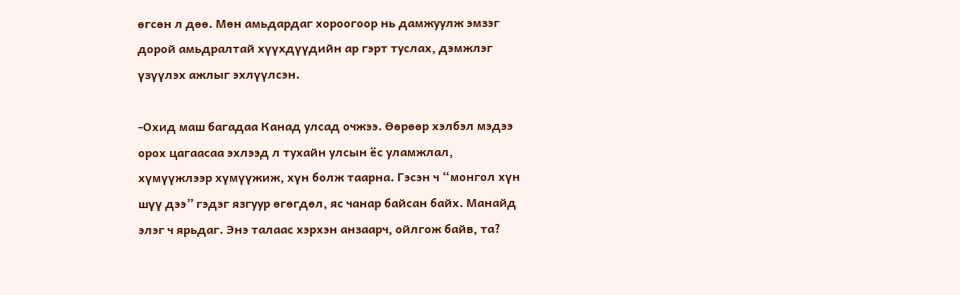өгсөн л дөө. Мөн амьдардаг хороогоор нь дамжуулж эмзэг дорой амьдралтай хүүхдүүдийн ар гэрт туслах, дэмжлэг үзүүлэх ажлыг эхлүүлсэн.

-Охид маш багадаа Канад улсад очжээ. Өөрөөр хэлбэл мэдээ орох цагаасаа эхлээд л тухайн улсын ёс уламжлал, хүмүүжлээр хүмүүжиж, хүн болж таарна. Гэсэн ч “монгол хүн шүү дээ” гэдэг язгуур өгөгдөл, яс чанар байсан байх. Манайд элэг ч ярьдаг. Энэ талаас хэрхэн анзаарч, ойлгож байв, та?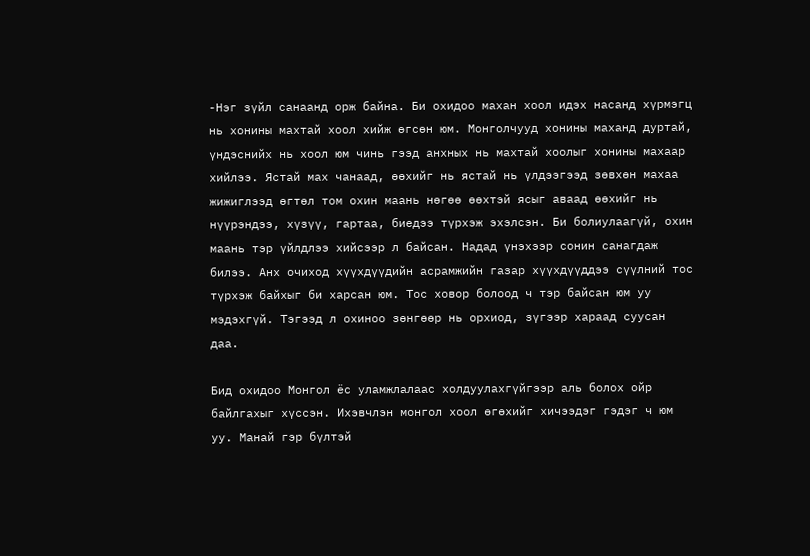-Нэг зүйл санаанд орж байна. Би охидоо махан хоол идэх насанд хүрмэгц нь хонины махтай хоол хийж өгсөн юм. Монголчууд хонины маханд дуртай, үндэснийх нь хоол юм чинь гээд анхных нь махтай хоолыг хонины махаар хийлээ. Ястай мах чанаад, өөхийг нь ястай нь үлдээгээд зөвхөн махаа жижиглээд өгтөл том охин маань нөгөө өөхтэй ясыг аваад өөхийг нь нүүрэндээ, хүзүү, гартаа, биедээ түрхэж эхэлсэн. Би болиулаагүй, охин маань тэр үйлдлээ хийсээр л байсан. Надад үнэхээр сонин санагдаж билээ. Анх очиход хүүхдүүдийн асрамжийн газар хүүхдүүддээ сүүлний тос түрхэж байхыг би харсан юм. Тос ховор болоод ч тэр байсан юм уу мэдэхгүй. Тэгээд л охиноо зөнгөөр нь орхиод, зүгээр хараад суусан даа.

Бид охидоо Монгол ёс уламжлалаас холдуулахгүйгээр аль болох ойр байлгахыг хүссэн. Ихэвчлэн монгол хоол өгөхийг хичээдэг гэдэг ч юм уу. Манай гэр бүлтэй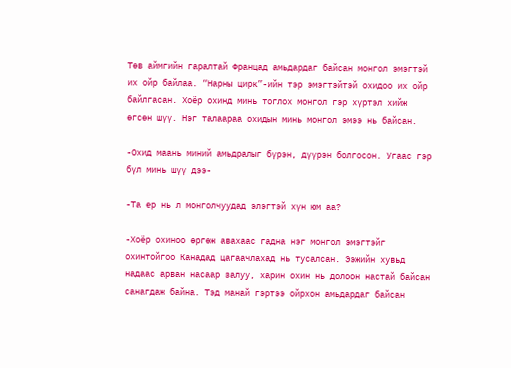Төв аймгийн гаралтай Францад амьдардаг байсан монгол эмэгтэй их ойр байлаа. “Нарны цирк”-ийн тэр эмэгтэйтэй охидоо их ойр байлгасан. Хоёр охинд минь тоглох монгол гэр хүртэл хийж өгсөн шүү. Нэг талаараа охидын минь монгол эмээ нь байсан.

-Охид маань миний амьдралыг бүрэн, дүүрэн болгосон. Угаас гэр бүл минь шүү дээ-

-Та ер нь л монголчуудад элэгтэй хүн юм аа?

-Хоёр охиноо өргөж авахаас гадна нэг монгол эмэгтэйг охинтойгоо Канадад цагаачлахад нь тусалсан. Ээжийн хувьд надаас арван насаар залуу, харин охин нь долоон настай байсан санагдаж байна. Тэд манай гэртээ ойрхон амьдардаг байсан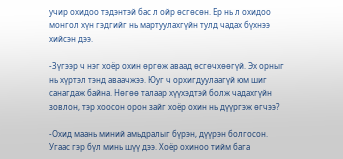учир охидоо тэдэнтэй бас л ойр өсгөсөн. Ер нь л охидоо монгол хүн гэдгийг нь мартуулахгүйн тулд чадах бүхнээ хийсэн дээ.

-Зүгээр ч нэг хоёр охин өргөж аваад өсгөчхөөгүй. Эх орныг нь хүртэл тэнд аваачжээ. Юуг ч орхигдуулаагүй юм шиг санагдаж байна. Нөгөө талаар хүүхэдтэй болж чадахгүйн зовлон, тэр хоосон орон зайг хоёр охин нь дүүргэж өгчээ?

-Охид маань миний амьдралыг бүрэн, дүүрэн болгосон. Угаас гэр бүл минь шүү дээ. Хоёр охиноо тийм бага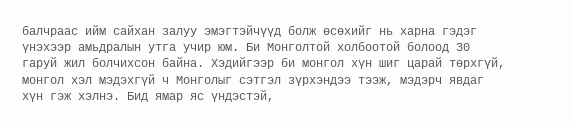балчраас ийм сайхан залуу эмэгтэйчүүд болж өсөхийг нь харна гэдэг үнэхээр амьдралын утга учир юм. Би Монголтой холбоотой болоод 30 гаруй жил болчихсон байна. Хэдийгээр би монгол хүн шиг царай төрхгүй, монгол хэл мэдэхгүй ч Монголыг сэтгэл зүрхэндээ тээж, мэдэрч явдаг хүн гэж хэлнэ. Бид ямар яс үндэстэй,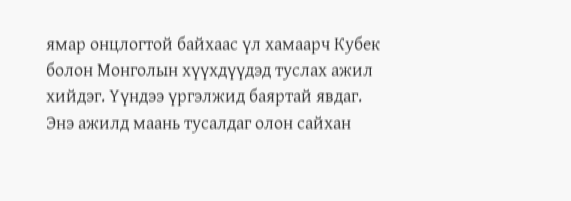ямар онцлогтой байхаас үл хамаарч Кубек болон Монголын хүүхдүүдэд туслах ажил хийдэг. Үүндээ үргэлжид баяртай явдаг. Энэ ажилд маань тусалдаг олон сайхан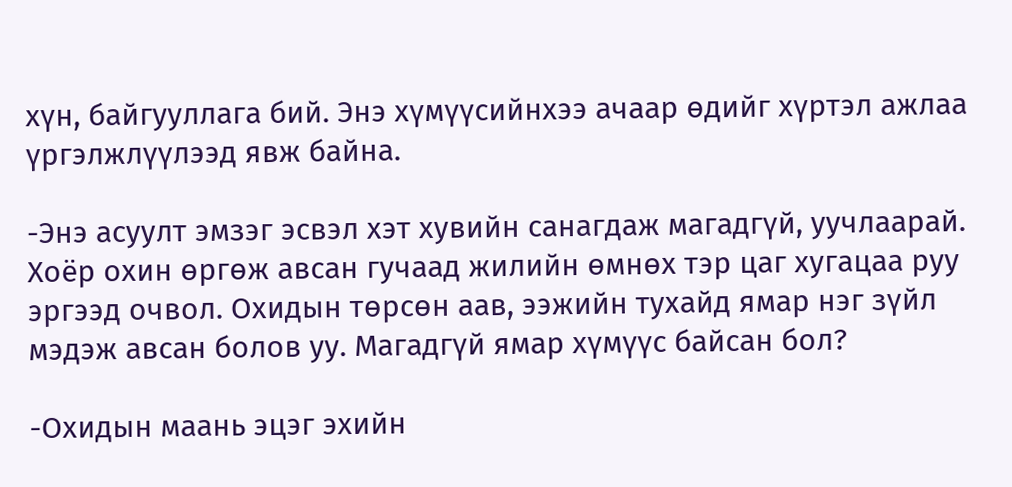хүн, байгууллага бий. Энэ хүмүүсийнхээ ачаар өдийг хүртэл ажлаа үргэлжлүүлээд явж байна.

-Энэ асуулт эмзэг эсвэл хэт хувийн санагдаж магадгүй, уучлаарай. Хоёр охин өргөж авсан гучаад жилийн өмнөх тэр цаг хугацаа руу эргээд очвол. Охидын төрсөн аав, ээжийн тухайд ямар нэг зүйл мэдэж авсан болов уу. Магадгүй ямар хүмүүс байсан бол?

-Охидын маань эцэг эхийн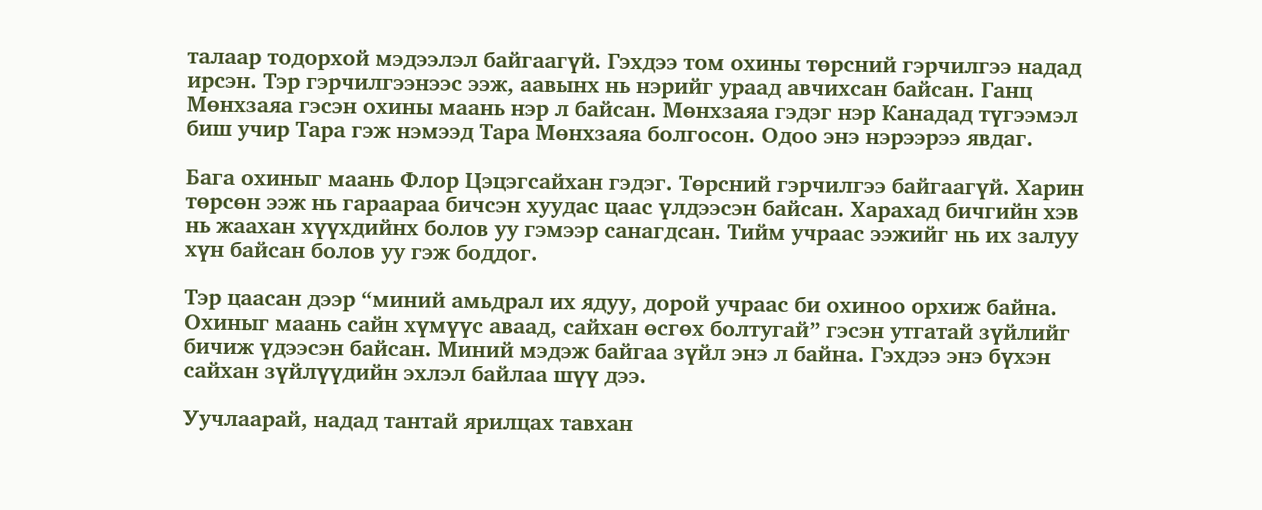талаар тодорхой мэдээлэл байгаагүй. Гэхдээ том охины төрсний гэрчилгээ надад ирсэн. Тэр гэрчилгээнээс ээж, аавынх нь нэрийг ураад авчихсан байсан. Ганц Мөнхзаяа гэсэн охины маань нэр л байсан. Мөнхзаяа гэдэг нэр Канадад түгээмэл биш учир Тара гэж нэмээд Тара Мөнхзаяа болгосон. Одоо энэ нэрээрээ явдаг.

Бага охиныг маань Флор Цэцэгсайхан гэдэг. Төрсний гэрчилгээ байгаагүй. Харин төрсөн ээж нь гараараа бичсэн хуудас цаас үлдээсэн байсан. Харахад бичгийн хэв нь жаахан хүүхдийнх болов уу гэмээр санагдсан. Тийм учраас ээжийг нь их залуу хүн байсан болов уу гэж боддог.

Тэр цаасан дээр “миний амьдрал их ядуу, дорой учраас би охиноо орхиж байна. Охиныг маань сайн хүмүүс аваад, сайхан өсгөх болтугай” гэсэн утгатай зүйлийг бичиж үдээсэн байсан. Миний мэдэж байгаа зүйл энэ л байна. Гэхдээ энэ бүхэн сайхан зүйлүүдийн эхлэл байлаа шүү дээ.

Уучлаарай, надад тантай ярилцах тавхан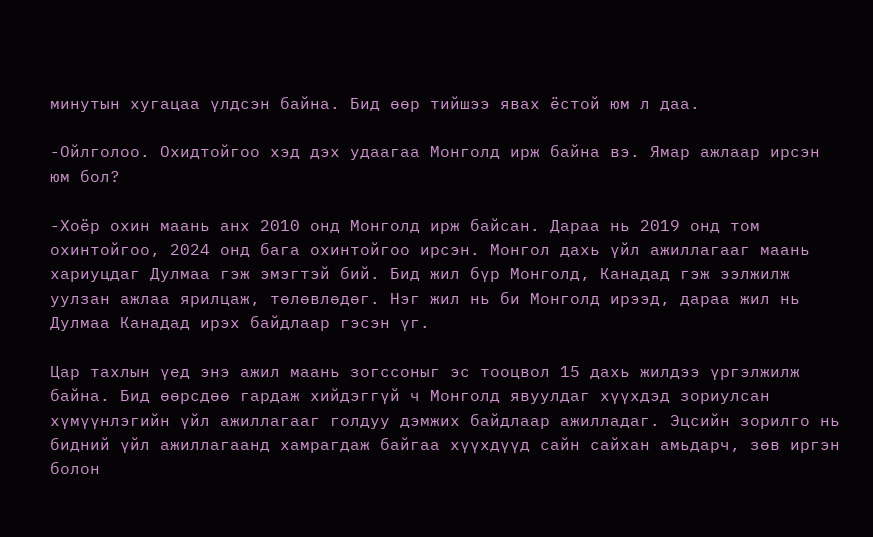минутын хугацаа үлдсэн байна. Бид өөр тийшээ явах ёстой юм л даа.

-Ойлголоо. Охидтойгоо хэд дэх удаагаа Монголд ирж байна вэ. Ямар ажлаар ирсэн юм бол?

-Хоёр охин маань анх 2010 онд Монголд ирж байсан. Дараа нь 2019 онд том охинтойгоо, 2024 онд бага охинтойгоо ирсэн. Монгол дахь үйл ажиллагааг маань хариуцдаг Дулмаа гэж эмэгтэй бий. Бид жил бүр Монголд, Канадад гэж ээлжилж уулзан ажлаа ярилцаж, төлөвлөдөг. Нэг жил нь би Монголд ирээд, дараа жил нь Дулмаа Канадад ирэх байдлаар гэсэн үг.

Цар тахлын үед энэ ажил маань зогссоныг эс тооцвол 15 дахь жилдээ үргэлжилж байна. Бид өөрсдөө гардаж хийдэггүй ч Монголд явуулдаг хүүхдэд зориулсан хүмүүнлэгийн үйл ажиллагааг голдуу дэмжих байдлаар ажилладаг. Эцсийн зорилго нь бидний үйл ажиллагаанд хамрагдаж байгаа хүүхдүүд сайн сайхан амьдарч, зөв иргэн болон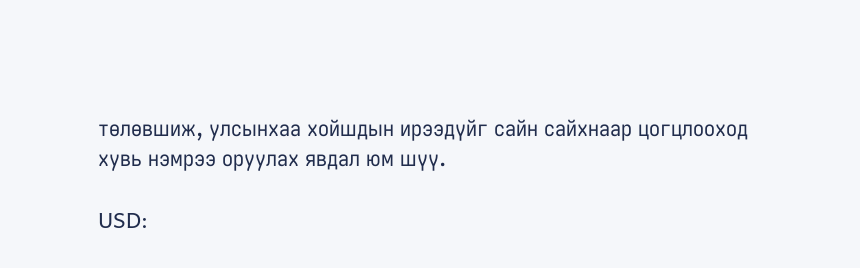төлөвшиж, улсынхаа хойшдын ирээдүйг сайн сайхнаар цогцлооход хувь нэмрээ оруулах явдал юм шүү.

USD: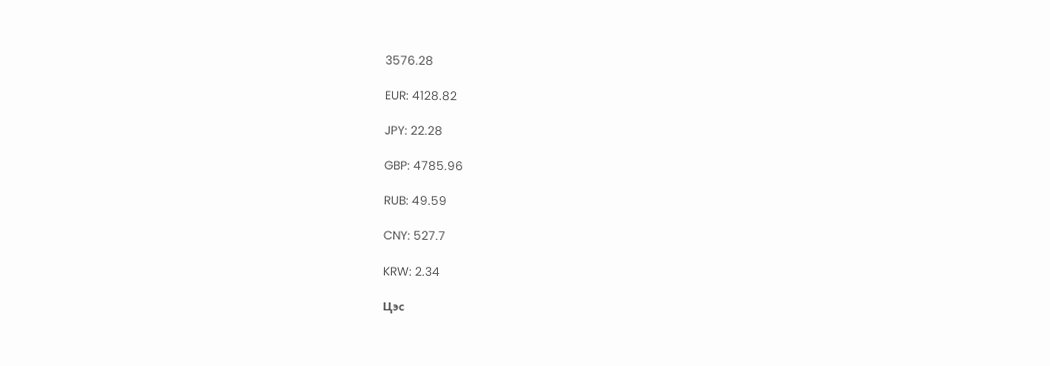3576.28

EUR: 4128.82

JPY: 22.28

GBP: 4785.96

RUB: 49.59

CNY: 527.7

KRW: 2.34

Цэс